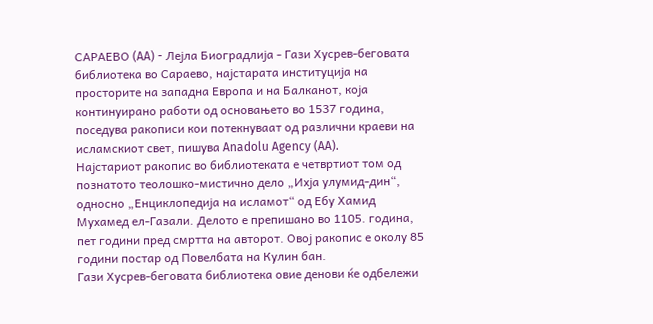САРАЕВО (AA) - Лејла Биоградлија - Гази Хусрев-беговата библиотека во Сараево, најстарата институција на просторите на западна Европа и на Балканот, која континуирано работи од основањето во 1537 година, поседува ракописи кои потекнуваат од различни краеви на исламскиот свет, пишува Anadolu Agency (AA).
Најстариот ракопис во библиотеката е четвртиот том од познатото теолошко-мистично дело „Ихја улумид-дин“, односно „Енциклопедија на исламот“ од Ебу Хамид Мухамед ел-Газали. Делото е препишано во 1105. година, пет години пред смртта на авторот. Овој ракопис е околу 85 години постар од Повелбата на Кулин бан.
Гази Хусрев-беговата библиотека овие денови ќе одбележи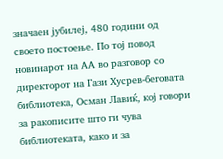значаен јубилеј, 480 години од своето постоење. По тој повод новинарот на АА во разговор со директорот на Гази Хусрев-беговата библиотека, Осман Лавиќ, кој говори за ракописите што ги чува библиотеката, како и за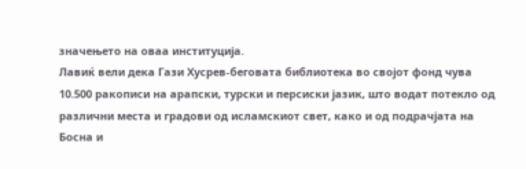значењето на оваа институција.
Лавиќ вели дека Гази Хусрев-беговата библиотека во својот фонд чува 10.500 ракописи на арапски, турски и персиски јазик, што водат потекло од различни места и градови од исламскиот свет, како и од подрачјата на Босна и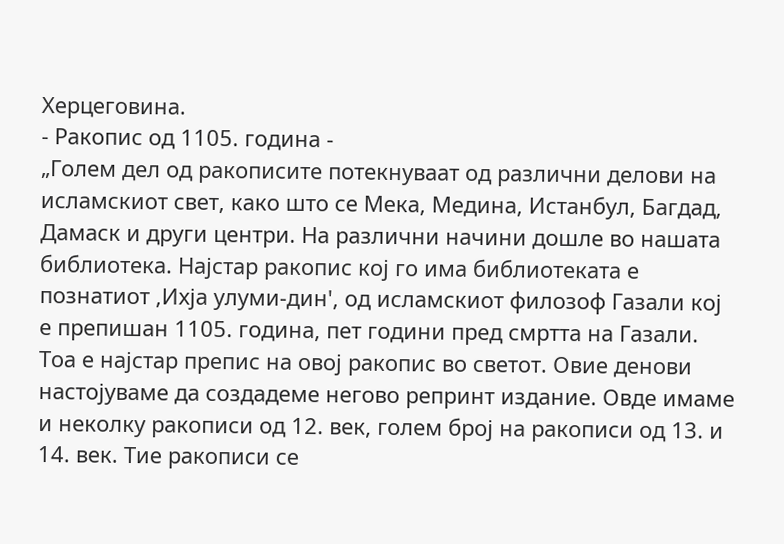Херцеговина.
- Ракопис од 1105. година -
„Голем дел од ракописите потекнуваат од различни делови на исламскиот свет, како што се Мека, Медина, Истанбул, Багдад, Дамаск и други центри. На различни начини дошле во нашата библиотека. Најстар ракопис кој го има библиотеката е познатиот ,Ихја улуми-дин', од исламскиот филозоф Газали коj е препишан 1105. година, пет години пред смртта на Газали. Тоа е најстар препис на овој ракопис во светот. Овие денови настојуваме да создадеме негово репринт издание. Овде имаме и неколку ракописи од 12. век, голем број на ракописи од 13. и 14. век. Тие ракописи се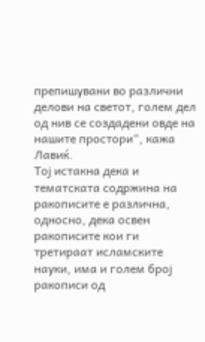препишувани во различни делови на светот, голем дел од нив се создадени овде на нашите простори“, кажа Лавиќ.
Тој истакна дека и тематската содржина на ракописите е различна, односно, дека освен ракописите кои ги третираат исламските науки, има и голем број ракописи од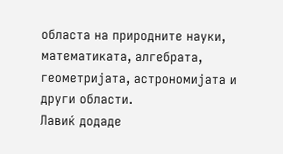областа на природните науки, математиката, алгебрата, геометријата, астрономијата и други области.
Лавиќ додаде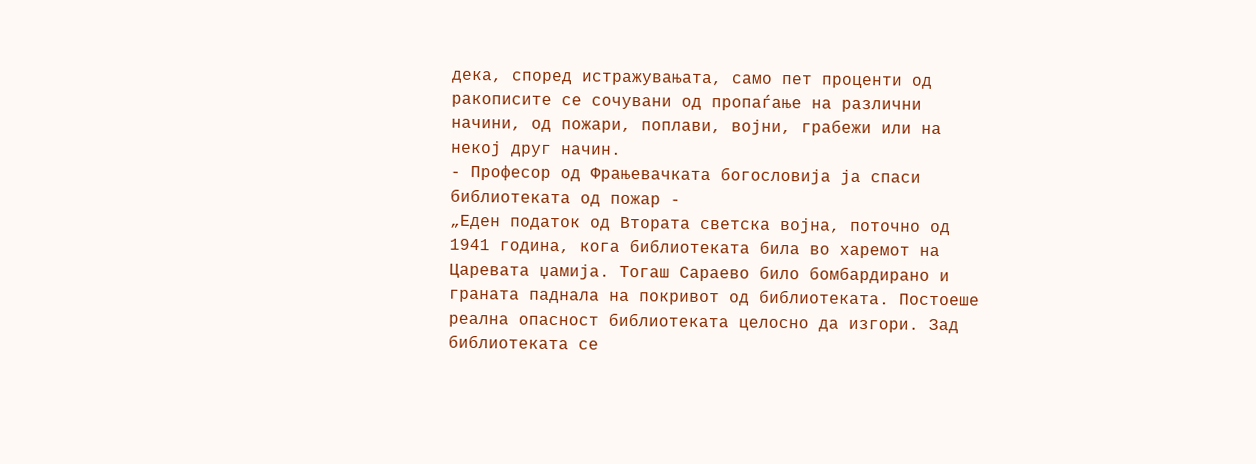дека, според истражувањата, само пет проценти од ракописите се сочувани од пропаѓање на различни начини, од пожари, поплави, војни, грабежи или на некој друг начин.
- Професор од Фрањевачката богословија ја спаси библиотеката од пожар -
„Еден податок од Втората светска војна, поточно од 1941 година, кога библиотеката била во харемот на Царевата џамија. Тогаш Сараево било бомбардирано и граната паднала на покривот од библиотеката. Постоеше реална опасност библиотеката целосно да изгори. Зад библиотеката се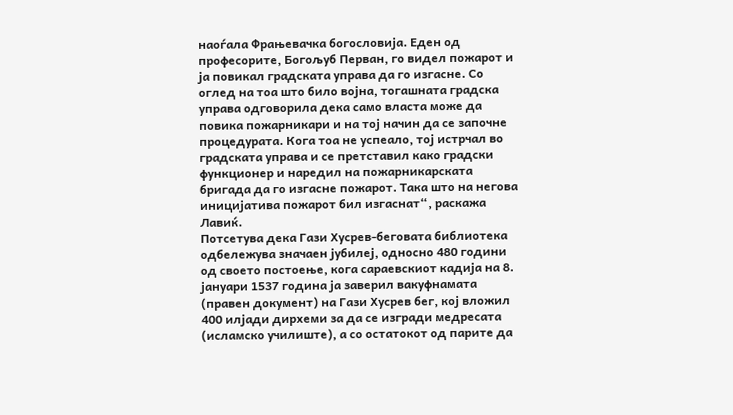наоѓала Фрањевачка богословија. Еден од професорите, Богољуб Перван, го видел пожарот и ја повикал градската управа да го изгасне. Со оглед на тоа што било војна, тогашната градска управа одговорила дека само власта може да повика пожарникари и на тој начин да се започне процедурата. Кога тоа не успеало, тој истрчал во градската управа и се претставил како градски функционер и наредил на пожарникарската бригада да го изгасне пожарот. Така што на негова иницијатива пожарот бил изгаснат“, раскажа Лавиќ.
Потсетува дека Гази Хусрев-беговата библиотека одбележува значаен јубилеј, односно 480 години од своето постоење, кога сараевскиот кадија на 8. јануари 1537 година ја заверил вакуфнамата (правен документ) на Гази Хусрев бег, кој вложил 400 илјади дирхеми за да се изгради медресата (исламско училиште), а со остатокот од парите да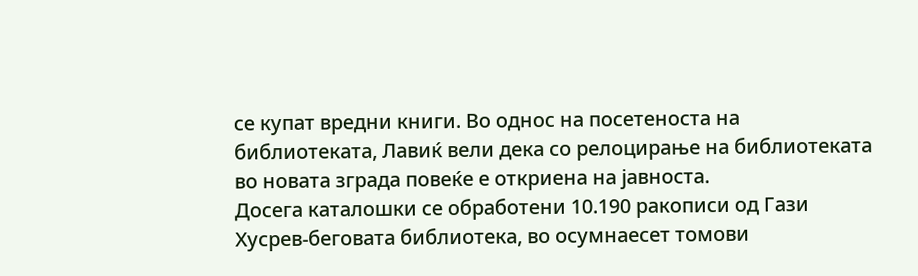се купат вредни книги. Во однос на посетеноста на библиотеката, Лавиќ вели дека со релоцирање на библиотеката во новата зграда повеќе е откриена на јавноста.
Досега каталошки се обработени 10.190 ракописи од Гази Хусрев-беговата библиотека, во осумнаесет томови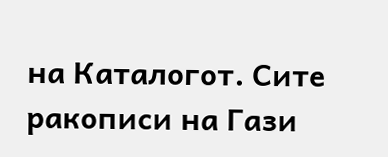на Каталогот. Сите ракописи на Гази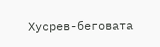Хусрев-беговата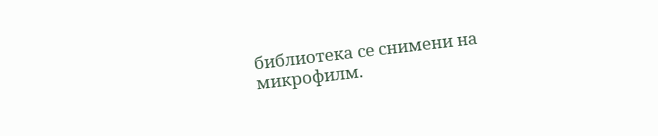библиотека се снимени на микрофилм.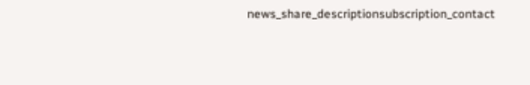news_share_descriptionsubscription_contact